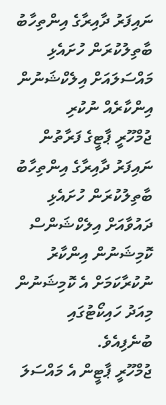ނައިފަރު ދާއިރާގެ އިންތިހާބު ބާތިލުކުރަން ހުށައެޅި މައްސަލައަށް އިލެކްޝަނުން އިންކާރެއް ނުކުރި
ޖުމްހޫރީ ޕާޓީގެ ފަރާތުން ނައިފަރު ދާއިރާގެ އިންތިހާބު ބާތިލުކުރަން ހުށައެޅި ދައުވާއަށް އިލެކްޝަންސް ކޮމިޝަނުން އިންކާރު ނުކުރާކަމަށް އެ ކޮމިޝަނުން މިއަދު ހައިކޯޓުގައި ބުނެފިއެވެ.
ޖުމްހޫރީ ޕާޓީން އެ މައްސަލަ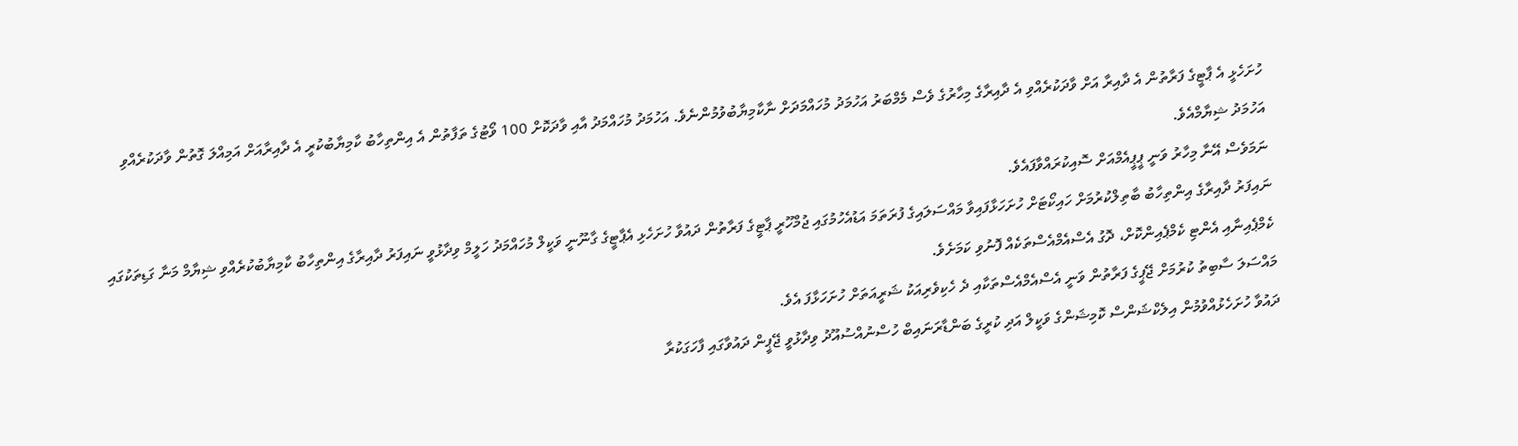ހުށަހެޅީ އެ ޕާޓީގެ ފަރާތުން އެ ދާއިރާ އަށް ވާދަކުރެއްވި އެ ދާއިރާގެ މިހާރުގެ ވެސް މެމްބަރު އަހުމަދު މުހައްމަދަށް ނާކާމިޔާބުވުމުންނެވެ. އަހުމަދު މުހައްމަދު އާއި ވާދަކޮށް 100 ވޯޓުގެ ތަފާތުން އެ އިންތިހާބު ކާމިޔާބުކުރީ އެ ދާއިރާއަށް އަމިއްލަ ގޮތުން ވާދަކުރެއްވި އަހުމަދު ޝިޔާމްއެވެ.
ނަމަވެސް އޭނާ މިހާރު ވަނީ ޕީޕީއެމްއަށް ސޮއިކުރައްވާފައެވެ.
ނައިފަރު ދާއިރާގެ އިންތިހާބު ބާތިލްކުރުމަށް ހައިކޯޓަށް ހުށަހަޅާފައިވާ މައްސަލައިގެ ފުރަތަމަ އަޑުއެހުމުގައި ޖުމްހޫރީ ޕާޓީގެ ފަރާތުން ދައުވާ ހުށަހެޅި އެޕާޓީގެ ގާނޫނީ ވަކީލް މުހައްމަދު ހަލީމް ވިދާޅުވީ ނައިފަރު ދާއިރާގެ އިންތިހާބު ކާމިޔާބުކުރެއްވި ޝިޔާމް މަނާ ގަޑިތަކުގައި ކެމްޕެއިނާއި އެންޓި ކެމްޕެއިންކޮށް، ދޮގު އެސްއެމްއެސްތަކެއް ފޮނުވި ކަމަށެވެ.
މައްސަލަ ސާބިތު ކުރުމަށް ޖޭޕީގެ ފަރާތުން ވަނީ އެސްއެމްއެސްތަކާއި ދެ ހެކިވެރިއަކު ޝަރީއަތަށް ހުށަހަޅާފަ އެވެ.
ދައުވާ ހުށަހެޅުއްވުމުން އިލެކްޝަންސް ކޮމިޝަންގެ ވަކީލް އަދި ކުރީގެ ބަންޑާރަނައިބް ހުސްނުއްސުއޫދު ވިދާޅުވީ ޖޭޕީން ދައުވާގައި ފާހަގަކުރާ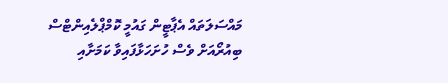މައްސަލަތައް އެޕާޓީން ގައުމީ ކޮމްޕްލެއިންޓްސް ބިއުރޯއަށް ވެސް ހުށަހަޅާފައިވާ ކަމަށާއި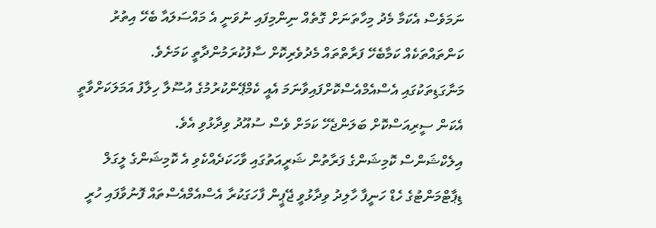ނަމަވެސް އެކަމާ މެދު މިހާތަނަށް ގޮތެއް ނިންމިފައި ނުވަނީ އެ މައްސަލައާ ބެހޭ އިތުރު ކަންތައްތަކެއް ކަމާބެހޭ ފަރާތްތައް މެދުވެރިކޮށް ސާފުކުރަމުންދާތީ ކަމަށެވެ.
މަނާގަޑިތަކުގައި އެސްއެމްއެސްކޮށްފައިވާނަމަ އެއީ ކެމްޕޭންކުރުމުގެ އުސޫލާ ހިލާފު އަމަލަކަށްވާތީ އެކަން ސީރިއަސްކޮށް ބަލަންޖެހޭ ކަމަށް ވެސް ސުއޫދު ވިދާޅުވި އެވެ.
އިލެކްޝަންސް ކޮމިޝަންގެ ފަރާތުން ޝަރީއަތުގައި ވާހަކަދެއްކެވި އެ ކޮމިޝަންގެ ލީގަލް ޑިޕާޓްމަންޓުގެ ހެޑް ހަނީފާ ހާލިދު ވިދާޅުވީ ޖޭޕީން ފާހަގަކުރާ އެސްއެމްއެސްތައް ފޮނުވާފައި ހުރީ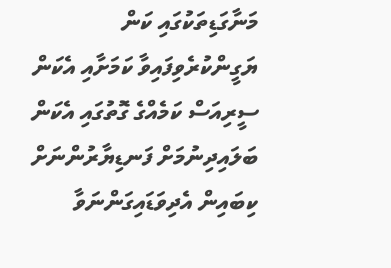މަނާގަޑިތަކުގައި ކަން ޔަގީންކުރެވިފައިވާ ކަމަށާއި އެކަން ސީރިއަސް ކަމެއްގެ ގޮތުގައި އެކަން ބަލައިދިނުމަށް ފަނޑިޔާރުންނަށް ކިބައިން އެދިވަޑައިގަންނަވާ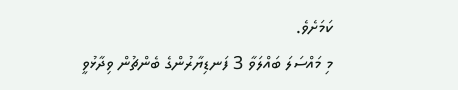ކަމަށެވެ.
މި މައްސަލަ ބައްލަވާ 3 ފަނޑިޔާރުންގެ ބެންޗުން ވިދާޅުވީ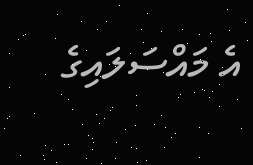އެ މައްސަލައިގެ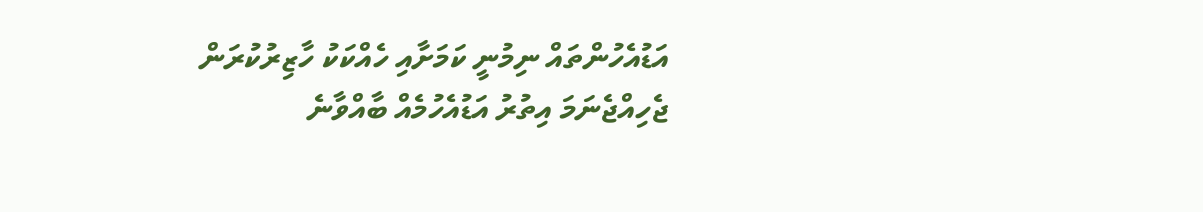އަޑުއެހުންތައް ނިމުނީ ކަމަށާއި ހެއްކަކު ހާޒިރުކުރަން ޖެހިއްޖެނަމަ އިތުރު އަޑުއެހުމެއް ބާއްވާނެ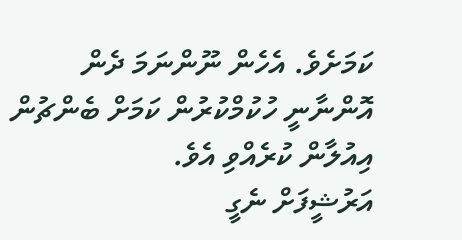ކަމަށެވެ. އެހެން ނޫންނަމަ ދެން އޮންނާނީ ހުކުމްކުރުން ކަމަށް ބެންޗުން އިއުލާން ކުރެއްވި އެވެ.
އަރުޝީފަށް ނެގީ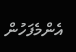އެންމެފަހުން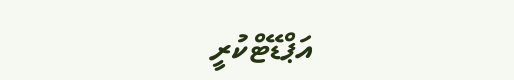އަޕްޑޭޓްކުރީ